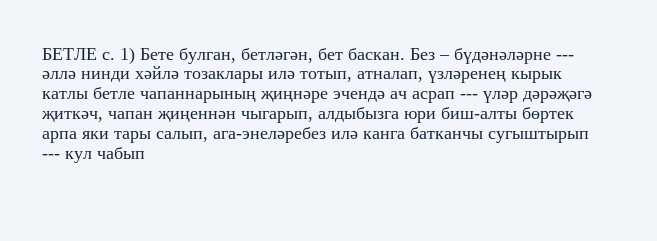БЕТЛЕ с. 1) Бете булган, бетләгән, бет баскан. Без – бүдәнәләрне --- әллә нинди хәйлә тозаклары илә тотып, атналап, үзләренең кырык катлы бетле чапаннарының җиңнәре эчендә ач асрап --- үләр дәрәҗәгә җиткәч, чапан җиңеннән чыгарып, алдыбызга юри биш-алты бөртек арпа яки тары салып, ага-энеләребез илә канга батканчы сугыштырып --- кул чабып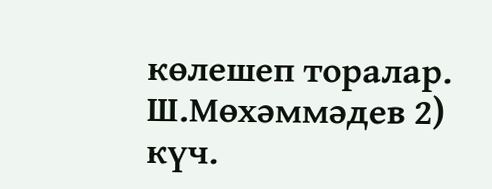көлешеп торалар. Ш.Мөхәммәдев 2) күч.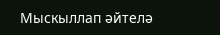Мыскыллап әйтелә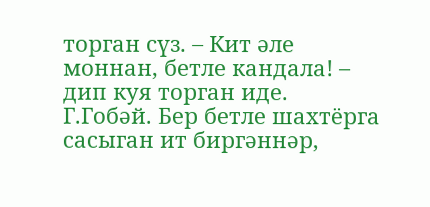торган сүз. – Кит әле моннан, бетле кандала! – дип куя торган иде. Г.Гобәй. Бер бетле шахтёрга сасыган ит биргәннәр,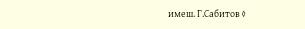имеш. Г.Сабитов ◊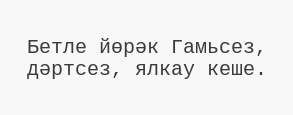Бетле йөрәк Гамьсез, дәртсез, ялкау кеше.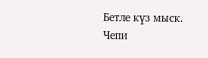Бетле күз мыск. Чепи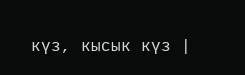күз, кысык күз |